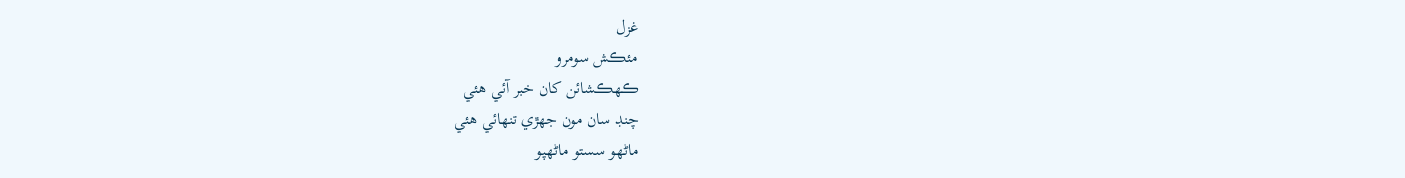غزل
مئڪش سومرو
ڪهڪشائن کان خبر آئي هئي
چنڊ سان مون جهڙي تنهائي هئي
ماڻهو سستو ماڻهپو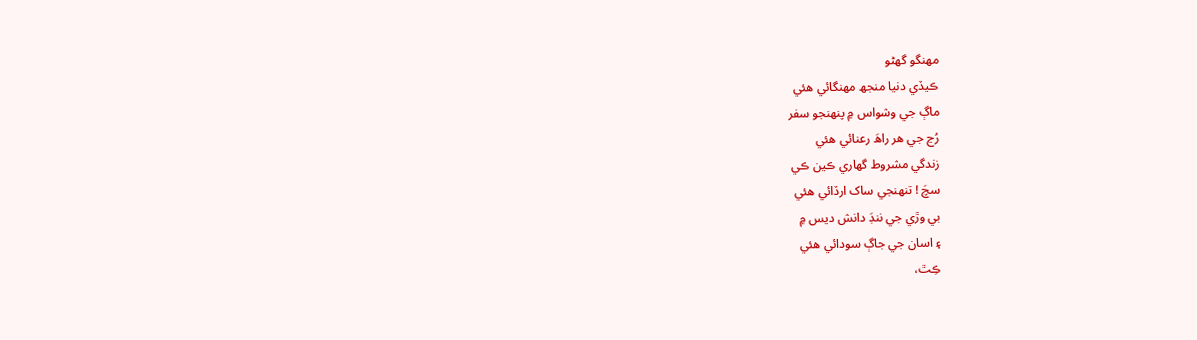مهنگو گهڻو
ڪيڏي دنيا منجھ مهنگائي هئي
ماڳ جي وشواس ۾ پنهنجو سفر
رُڃ جي هر راھَ رعنائي هئي
زندگي مشروط گهاري ڪين ڪي
سچَ ! تنهنجي ساک ارڏائي هئي
بي وڙي جي ننڊَ دانش ديس ۾
۽ اسان جي جاڳ سودائي هئي
ڪِٿ،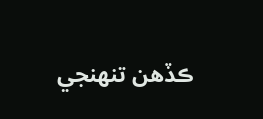ڪڏهن تنهنجي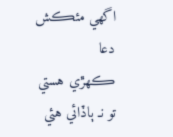اگهي مئڪش دعا
ڪهڙي هستي تو نـ ٻاڏائي هئي